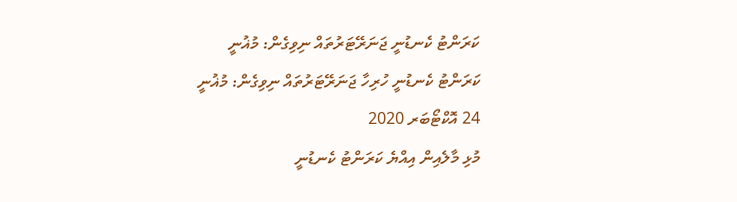ކަރަންޓު ކެނޑުނީ ޖަނަރޭޓަރުތައް ނިވިގެން: މުޣުނީ
ކަރަންޓު ކެނޑުނީ ހުރިހާ ޖަނަރޭޓަރުތައް ނިވިގެން: މުޣުނީ
24 އޮކްޓޯބަރ 2020
މުޅި މާލެއިން އިއްޔެ ކަރަންޓު ކެނޑުނީ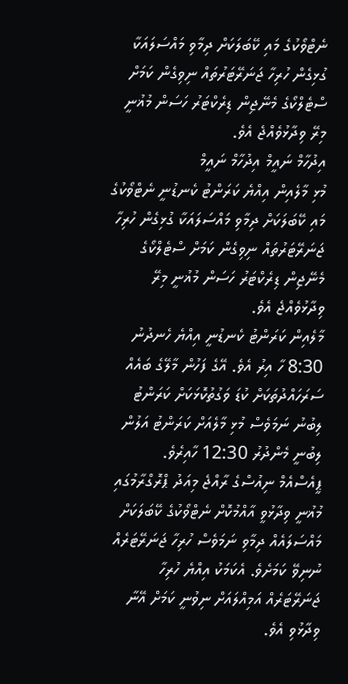ނެޓްވޯކުގެ މައި ކޭބަލަކަށް ދިމާވި މައްސަލައަކާ ގުޅިގެން ހުރިހާ ޖަނަރޭޓަރުތައް ނިވިގެން ކަމަށް ސްޓެލްކޯގެ މެނޭޖިން ޑިރެކްޓަރު ހަސަން މުޣުނީ މިރޭ ވިދާޅުވެއްޖެ އެވެ.
އިދުހާމް ނައީމް އިދުހާމް ނައީމް
މުޅި މާލެއިން އިއްޔެ ކަރަންޓު ކެނޑުނީ ނެޓްވޯކުގެ މައި ކޭބަލަކަށް ދިމާވި މައްސަލައަކާ ގުޅިގެން ހުރިހާ ޖަނަރޭޓަރުތައް ނިވިގެން ކަމަށް ސްޓެލްކޯގެ މެނޭޖިން ޑިރެކްޓަރު ހަސަން މުޣުނީ މިރޭ ވިދާޅުވެއްޖެ އެވެ.
މާލެއިން ކަރަންޓު ކެނޑުނީ އިއްޔެ ހެނދުނު 8:30 ހާ އިރު އެވެ. އޭގެ ފަހުން މާލޭގެ ބައެއް ސަރަހައްދުތަކަށް ކުޑަ ވަގުތުކޮޅަކަށް ކަރަންޓު ލިބުނު ނަމަވެސް މުޅި މާލެއަށް ކަރަންޓު އަލުން ލިބުނީ މެންދުރު 12:30 ހާއިރެވެ.
ޕީއެސްއެމް ނިއުސްގެ ރާއްޖެ މިއަދު ޕްރޮގްރާމުގައި މުޣުނީ ވިދާޅުވީ އާއްމުކޮށް ނެޓްވޯކުގެ ކޭބަލަކަށް މައްސަލައެއް ދިމާވި ނަމަވެސް ހުރިހާ ޖަނަރޭޓަރެއް ނުނިވޭ ކަމަށެވެ. އެކަމަކު އިއްޔެ ހުރިހާ ޖަނަރޭޓަރެއް އަމިއްލައަށް ނިވުނީ ކަމަށް އޭނާ ވިދާޅުވި އެވެ.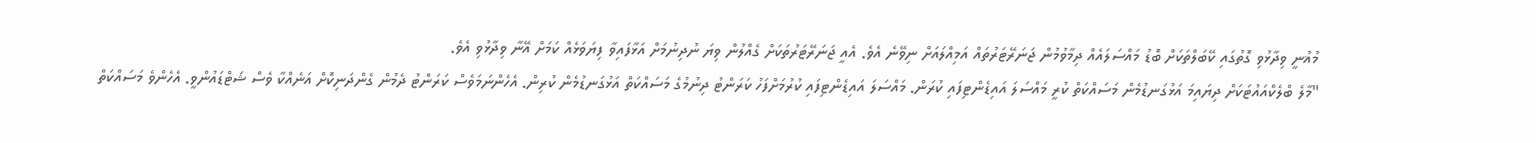މުޣުނީ ވިދާޅުވި ގޮތުގައި ކޭބަލްތަކަށް ބޮޑު މައްސަލައެއް ދިމާވުމުން ޖަނަރޭޓަރުތައް އަމިއްލައަށް ނިވޭނެ އެވެ. އެއީ ޖަނަރޭޓަރުތަކަށް ގެއްލުން ވިޔަ ނުދިނުމަށް އަޅާފައިވާ ފިޔަވަޅެއް ކަމަށް އޭނާ ވިދާޅުވި އެވެ.
"މާލެ ބްލެކްއައުޓަކަށް ދިޔައިމަ އަޅުގަނޑުމެން މަސައްކަތް ކުރީ މައްސަލަ އައިޑެންޓިފައި ކުރަން. މައްސަލަ އައިޑެންޓިފައި ކުރުމަށްފަހު ކަރަންޓު ދިނުމުގެ މަސައްކަތް އަޅުގަނޑުމެން ކުރިން. އެހެންނަމަވެސް ކަރަންޓު ދެމުން ގެންދަނިކޮށް އަނެއްކާ ވެސް ޝަޓްޑައުންވީ. އެހެންވެ މަސައްކަތް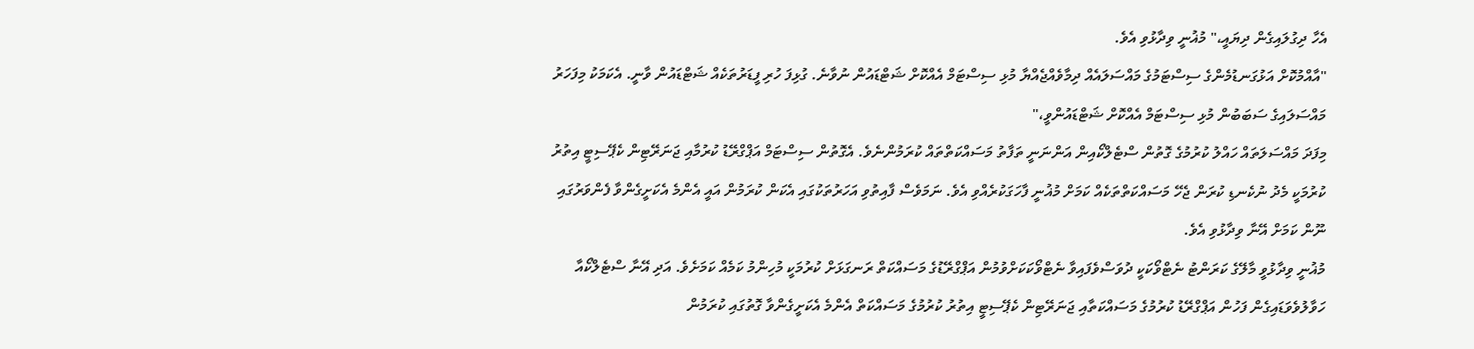އެހާ ދިގުލައިގެން ދިޔައީ،" މުޣުނީ ވިދާޅުވި އެވެ.
"އާއްމުކޮށް އަޅުގަނޑުމެންގެ ސިސްޓަމުގެ މައްސަލައެއް ދިމާވެއްޖެއްޔާ މުޅި ސިސްޓަމް އެއްކޮށް ޝަޓްޑައުން ނުވާނެ. ގުޅިފަ ހުރި ފީޑަރުތަކެއް ޝަޓްޑައުން ވާނީ. އެކަމަކު މިފަހަރު މައްސަލައިގެ ސަބަބުން މުޅި ސިސްޓަމް އެއްކޮށް ޝަޓްޑައުންވީ،"
މިފަދަ މައްސަލަތައް ހައްލު ކުރުމުގެ ގޮތުން ސްޓެލްކޯއިން އަންނަނީ ތަފާތު މަސައްކަތްތައް ކުރަމުންނެވެ. އެގޮތުން ސިސްޓަމް އަޕްގްރޭޑު ކުރުމާއި ޖަނަރޭޓިން ކެޕޭސިޓީ އިތުރު ކުރުމަކީ މެދު ނުކެނޑި ކުރަން ޖެހޭ މަސައްކަތްތަކެއް ކަމަށް މުޣުނީ ފާހަގަކުރެއްވި އެވެ. ނަމަވެސް ފާއިތުވި އަހަރުތަކުގައި އެކަން ކުރަމުން އައީ އެންމެ އެކަށީގެންވާ ފެންވަރުގައި ނޫން ކަމަށް އޭނާ ވިދާޅުވި އެވެ.
މުޣުނީ ވިދާޅުވީ މާލޭގެ ކަރަންޓު ނެޓްވޯކަކީ ދުވަސްވެފައިވާ ނެޓްވޯކަކަށްވުމުން އަޕްގްރޭޑުގެ މަސައްކަތް ރަނގަޅަށް ކުރުމަކީ މުހިންމު ކަމެއް ކަމަށެވެ. އަދި އޭނާ ސްޓެލްކޯއާ ހަވާލުވެވަޑައިގެން ފަހުން އަޕްގްރޭޑު ކުރުމުގެ މަސައްކަތާއި ޖަނަރޭޓިން ކެޕޭސިޓީ އިތުރު ކުރުމުގެ މަސައްކަތް އެންމެ އެކަށީގެންވާ ގޮތުގައި ކުރަމުން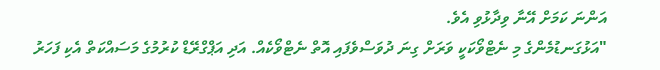އަންނަ ކަމަށް އޭނާ ވިދާޅުވި އެވެ.
"އަޅުގަނޑުމެންގެ މި ނެޓްވޯކަކީ ވަރަށް ގިނަ ދުވަސްވެފައި އޮތް ނެޓްވޯކެއް. އަދި އަޕްގްރޭޑް ކުރުމުގެ މަސައްކަތް އެކި ފަހަރު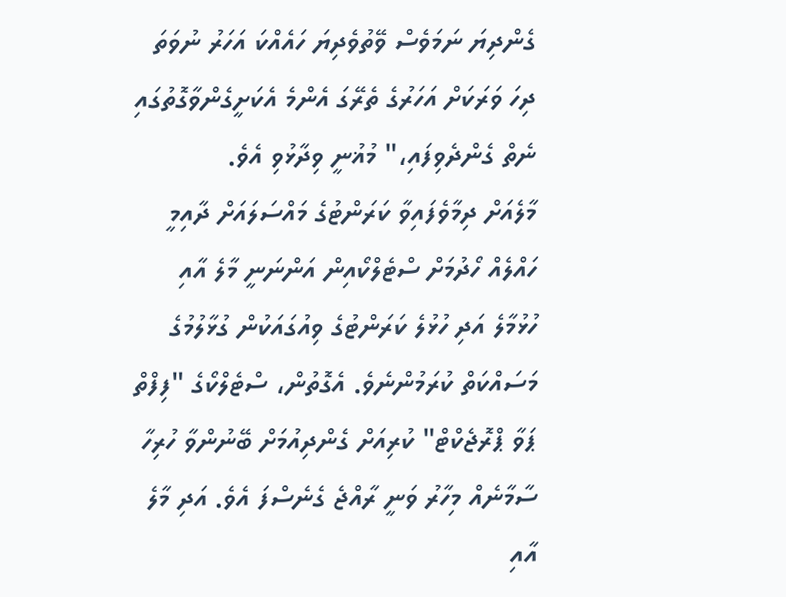ގެންދިޔަ ނަމަވެސް ވޭތުވެދިޔަ ހައެއްކަ އަހަރު ނުވަތަ ދިހަ ވަރަކަށް އަހަރުގެ ތެރޭގަ އެންމެ އެކަށީގެންވާގޮތުގައި ނެތް ގެންދެވިފައި،" މުޣުނީ ވިދާޅުވި އެވެ.
މާލެއަށް ދިމާވެފައިވާ ކަރަންޓުގެ މައްސަލައަށް ދާއިމީ ހައްލެއް ހޯދުމަށް ސްޓެލްކޯއިން އަންނަނީ މާލެ އާއި ހުޅުމާލެ އަދި ހުޅުލެ ކަރަންޓުގެ ވިއުގައަކުން ގުޅާލުމުގެ މަސައްކަތް ކުރަމުންނެވެ. އެގޮތުން، ސްޓެލްކޯގެ "ފިފްތް ޕަވާ ޕްރޮޖެކްޓް" ކުރިއަށް ގެންދިއުމަށް ބޭނުންވާ ހުރިހާ ސާމާނެއް މިހާރު ވަނީ ރާއްޖެ ގެނެސްފަ އެވެ. އަދި މާލެ އާއި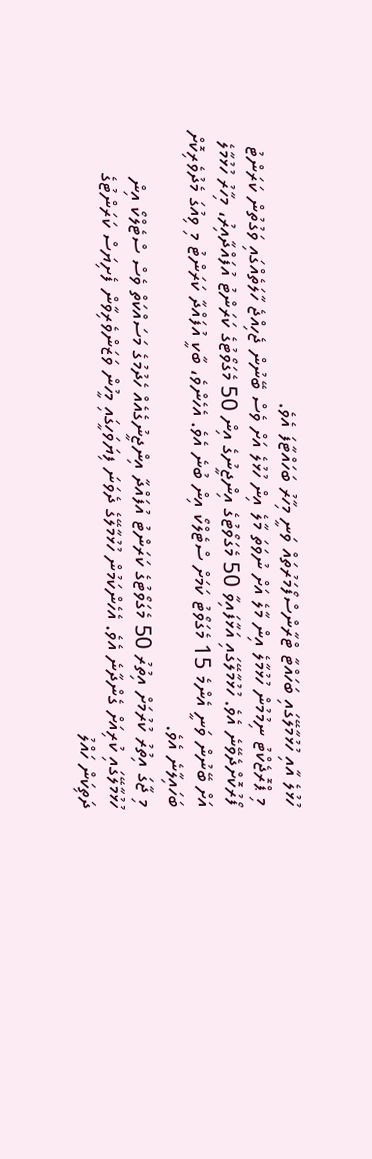ހުޅުލެ އާއި ހުޅުމާލޭގައި ބަހައްޓާ ޓްރާންސްފޯމަރުތައް ވަނީ މިހާރު ބަހައްޓާފަ އެވެ.
މި ޕްރޮޖެކްޓު ނިމުމުން ހުޅުމާލެ އިން މާލެ އަށް ނުވަތަ މާލެ އިން ހުޅުލެ އަށް ވެސް ބޭނުން ޖެހިއްޖެ ހާލަތެއްގައި ވަގުތުން ކަރަންޓު ފޯރުކޮށްދެވޭނެ އެވެ. ހުޅުމާލޭގައި އަޅާފައިވާ 50 މެގަވޯޓުގެ އިންޖީނުގެ އިން 50 މެގަވޯޓުގެ ކަރަންޓު އުފައްދާއިރު، މިހާރު ހުޅުމާލެ އަށް ބޭނުން ވަނީ އެންމެ 15 މެގަވޯޓު ކަމަށް ސްޓެލްކޯ އިން ބުނެ އެވެ. އެހެންވެ، ބާކީ އުފައްދާ ކަރަންޓު މި ވިއުގަ މެދުވެރިކޮށް ބަހައިލާނެ އެވެ.
މި ޖާގަ އިތުރު ކުރުމަށް އިތުރު 50 މެގަވޯޓުގެ ކަރަންޓު އުފައްދާ އިންޖީނުގެއެއް ހެދުމުގެ މަސައްކަތް ވެސް ސްޓެލްކޯ އިން ހުޅުމާލޭގައި ކުރިއަށް ގެންދާނެ އެވެ. އެހެންކަމުން ހުޅުމާލޭގެ ދެވަނަ ފިޔަވަހީގައި މީހުން ވަޒަންވެރިވާން ފެށިޔަސް ކަރަންޓުގެ ދަތިކަން ހައްލު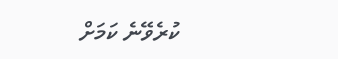ކުރެވޭނެ ކަމަށް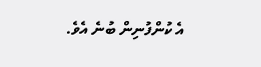އެ ކުންފުނިން ބުނެ އެވެ.